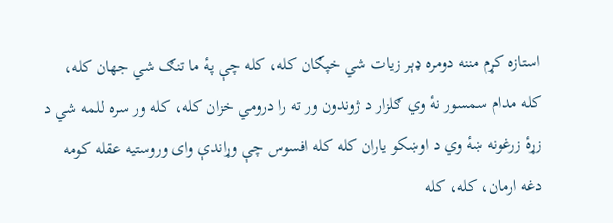استازه کړم مننه دومره ډېر زیات شي خپګان کله، کله چې پهٔ ما تنګ شي جهان کله، کله مدام سمسور نهٔ وي ګلزار د ژوندون ور ته را درومي خزان کله، کله ور سره للمه شي د زړهٔ زرغونه ښهٔ وي د اوښکو یاران کله کله افسوس چې وړاندې وای وروستیه عقله کومه دغه ارمان، کله، کله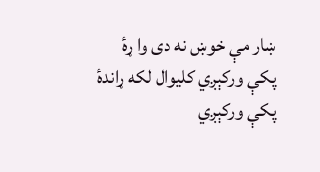ښار مې خوښ نه دی وا ړهٔ پکې ورکېږي کلیوال لکه ړاندهٔ پکې ورکېږي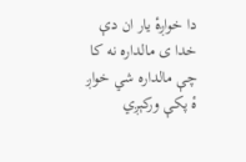دا خواږهٔ یار ان دې خدا ی مالداره نه کا چې مالداره شي خواږ هٔ پکې ورکېږي